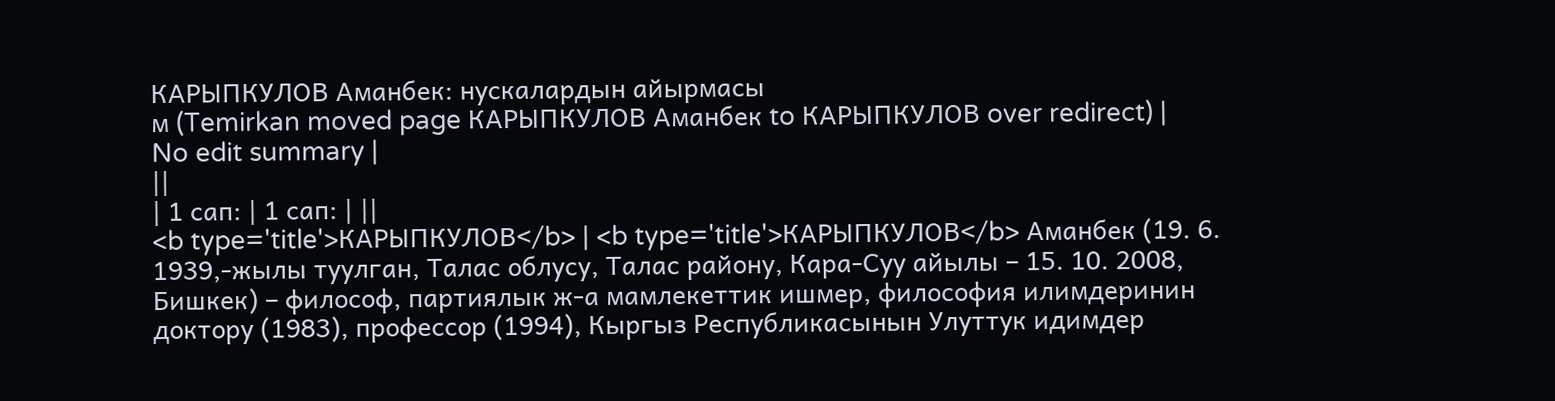КАРЫПКУЛОВ Аманбек: нускалардын айырмасы
м (Temirkan moved page КАРЫПКУЛОВ Аманбек to КАРЫПКУЛОВ over redirect) |
No edit summary |
||
| 1 сап: | 1 сап: | ||
<b type='title'>КАРЫПКУЛОВ</b> | <b type='title'>КАРЫПКУЛОВ</b> Аманбек (19. 6. 1939,-жылы туулган, Талас облусу, Талас району, Кара-Суу айылы – 15. 10. 2008, Бишкек) – философ, партиялык ж-а мамлекеттик ишмер, философия илимдеринин доктору (1983), профессор (1994), Кыргыз Республикасынын Улуттук идимдер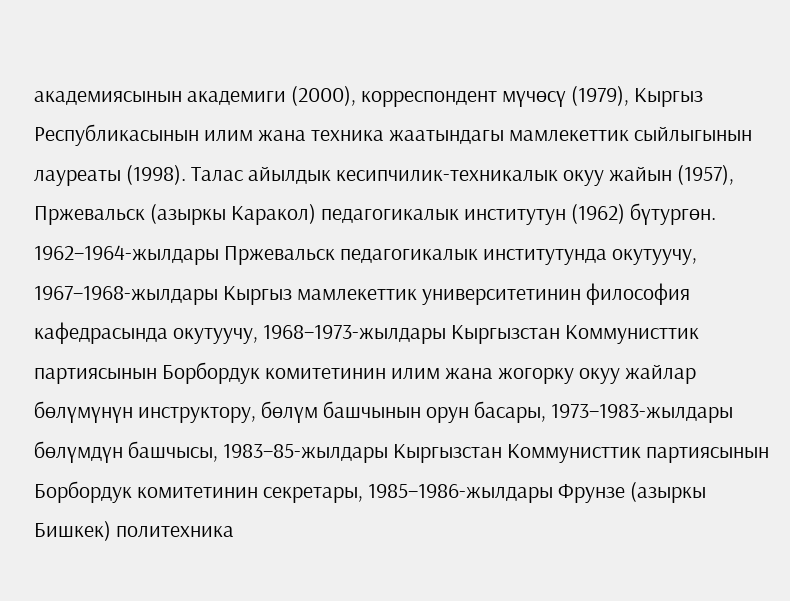академиясынын академиги (2000), корреспондент мүчөсү (1979), Кыргыз Республикасынын илим жана техника жаатындагы мамлекеттик сыйлыгынын лауреаты (1998). Талас айылдык кесипчилик-техникалык окуу жайын (1957), Пржевальск (азыркы Каракол) педагогикалык институтун (1962) бүтургөн. 1962–1964-жылдары Пржевальск педагогикалык институтунда окутуучу, 1967–1968-жылдары Кыргыз мамлекеттик университетинин философия кафедрасында окутуучу, 1968–1973-жылдары Кыргызстан Коммунисттик партиясынын Борбордук комитетинин илим жана жогорку окуу жайлар бөлүмүнүн инструктору, бөлүм башчынын орун басары, 1973–1983-жылдары бөлүмдүн башчысы, 1983–85-жылдары Кыргызстан Коммунисттик партиясынын Борбордук комитетинин секретары, 1985–1986-жылдары Фрунзе (азыркы Бишкек) политехника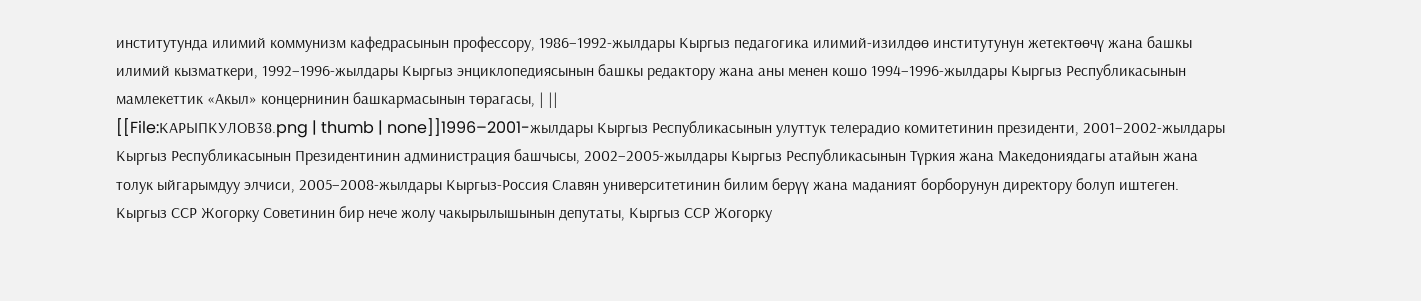институтунда илимий коммунизм кафедрасынын профессору, 1986–1992-жылдары Кыргыз педагогика илимий-изилдөө институтунун жетектөөчү жана башкы илимий кызматкери, 1992–1996-жылдары Кыргыз энциклопедиясынын башкы редактору жана аны менен кошо 1994–1996-жылдары Кыргыз Республикасынын мамлекеттик «Акыл» концернинин башкармасынын төрагасы, | ||
[[File:КАРЫПКУЛОВ38.png | thumb | none]]1996–2001-жылдары Кыргыз Республикасынын улуттук телерадио комитетинин президенти, 2001–2002-жылдары Кыргыз Республикасынын Президентинин администрация башчысы, 2002–2005-жылдары Кыргыз Республикасынын Түркия жана Македониядагы атайын жана толук ыйгарымдуу элчиси, 2005–2008-жылдары Кыргыз-Россия Славян университетинин билим берүү жана маданият борборунун директору болуп иштеген. Кыргыз ССР Жогорку Советинин бир нече жолу чакырылышынын депутаты, Кыргыз ССР Жогорку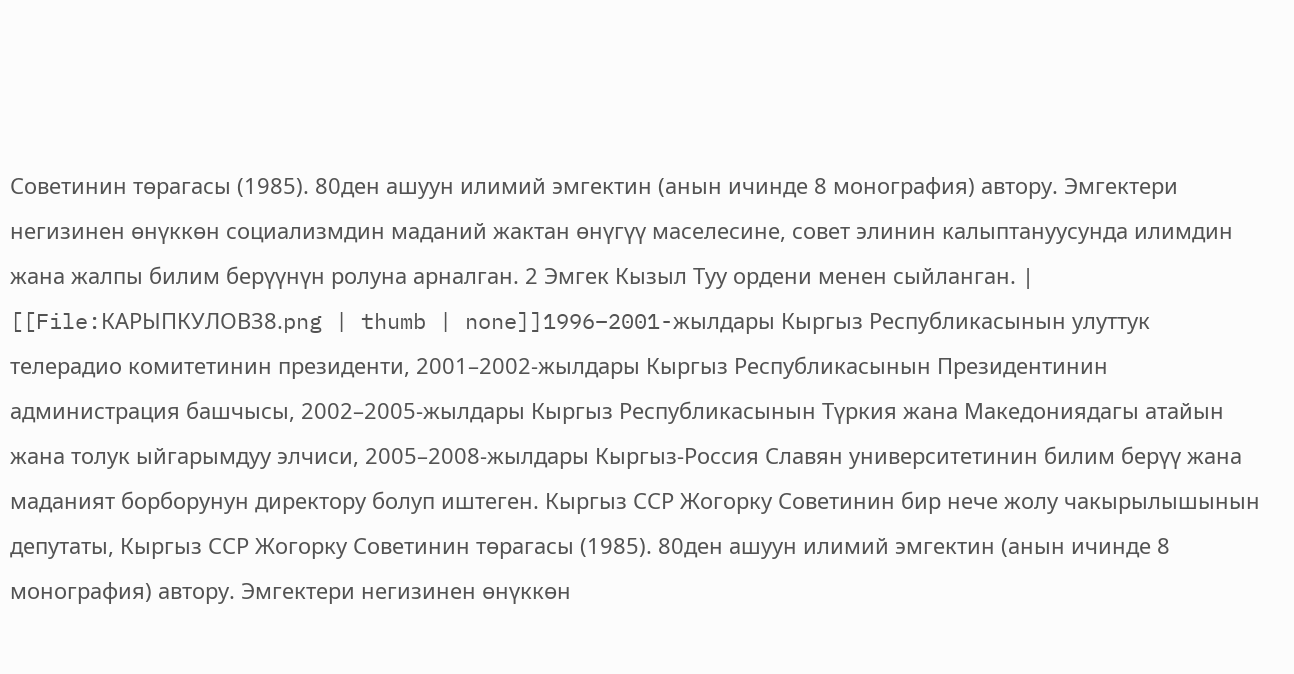Советинин төрагасы (1985). 80ден ашуун илимий эмгектин (анын ичинде 8 монография) автору. Эмгектери негизинен өнүккөн социализмдин маданий жактан өнүгүү маселесине, совет элинин калыптануусунда илимдин жана жалпы билим берүүнүн ролуна арналган. 2 Эмгек Кызыл Туу ордени менен сыйланган. | [[File:КАРЫПКУЛОВ38.png | thumb | none]]1996–2001-жылдары Кыргыз Республикасынын улуттук телерадио комитетинин президенти, 2001–2002-жылдары Кыргыз Республикасынын Президентинин администрация башчысы, 2002–2005-жылдары Кыргыз Республикасынын Түркия жана Македониядагы атайын жана толук ыйгарымдуу элчиси, 2005–2008-жылдары Кыргыз-Россия Славян университетинин билим берүү жана маданият борборунун директору болуп иштеген. Кыргыз ССР Жогорку Советинин бир нече жолу чакырылышынын депутаты, Кыргыз ССР Жогорку Советинин төрагасы (1985). 80ден ашуун илимий эмгектин (анын ичинде 8 монография) автору. Эмгектери негизинен өнүккөн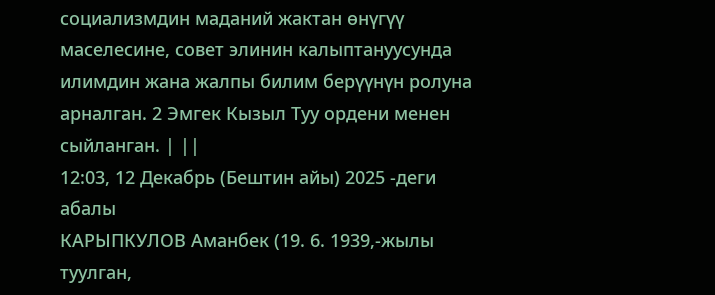социализмдин маданий жактан өнүгүү маселесине, совет элинин калыптануусунда илимдин жана жалпы билим берүүнүн ролуна арналган. 2 Эмгек Кызыл Туу ордени менен сыйланган. | ||
12:03, 12 Декабрь (Бештин айы) 2025 -деги абалы
КАРЫПКУЛОВ Аманбек (19. 6. 1939,-жылы туулган,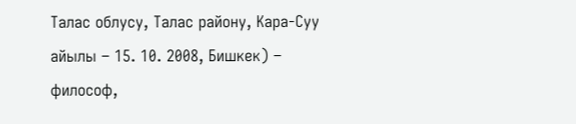Талас облусу, Талас району, Кара-Суу айылы – 15. 10. 2008, Бишкек) – философ,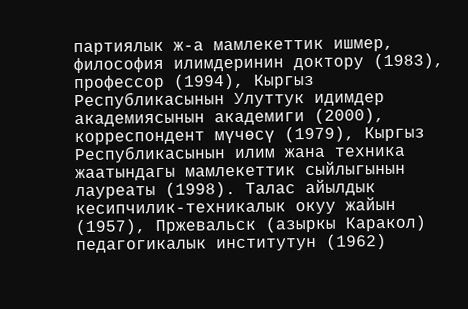партиялык ж-а мамлекеттик ишмер, философия илимдеринин доктору (1983), профессор (1994), Кыргыз Республикасынын Улуттук идимдер академиясынын академиги (2000), корреспондент мүчөсү (1979), Кыргыз Республикасынын илим жана техника жаатындагы мамлекеттик сыйлыгынын лауреаты (1998). Талас айылдык кесипчилик-техникалык окуу жайын (1957), Пржевальск (азыркы Каракол) педагогикалык институтун (1962)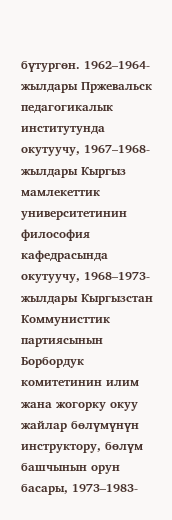бүтургөн. 1962–1964-жылдары Пржевальск педагогикалык институтунда окутуучу, 1967–1968-жылдары Кыргыз мамлекеттик университетинин философия кафедрасында окутуучу, 1968–1973-жылдары Кыргызстан Коммунисттик партиясынын Борбордук комитетинин илим жана жогорку окуу жайлар бөлүмүнүн инструктору, бөлүм башчынын орун басары, 1973–1983-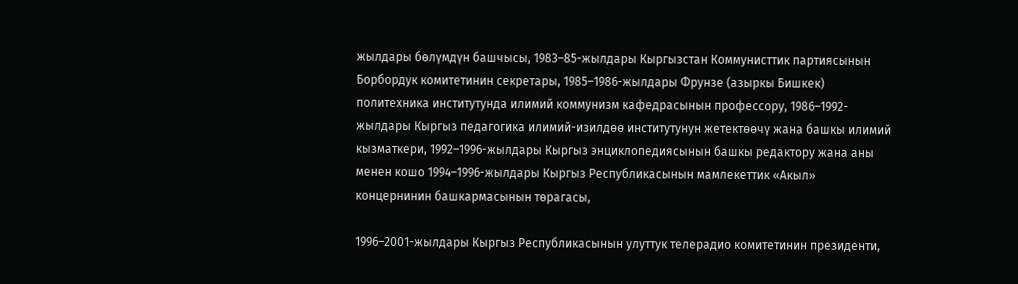жылдары бөлүмдүн башчысы, 1983–85-жылдары Кыргызстан Коммунисттик партиясынын Борбордук комитетинин секретары, 1985–1986-жылдары Фрунзе (азыркы Бишкек) политехника институтунда илимий коммунизм кафедрасынын профессору, 1986–1992-жылдары Кыргыз педагогика илимий-изилдөө институтунун жетектөөчү жана башкы илимий кызматкери, 1992–1996-жылдары Кыргыз энциклопедиясынын башкы редактору жана аны менен кошо 1994–1996-жылдары Кыргыз Республикасынын мамлекеттик «Акыл» концернинин башкармасынын төрагасы,

1996–2001-жылдары Кыргыз Республикасынын улуттук телерадио комитетинин президенти,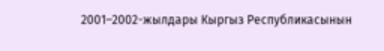2001–2002-жылдары Кыргыз Республикасынын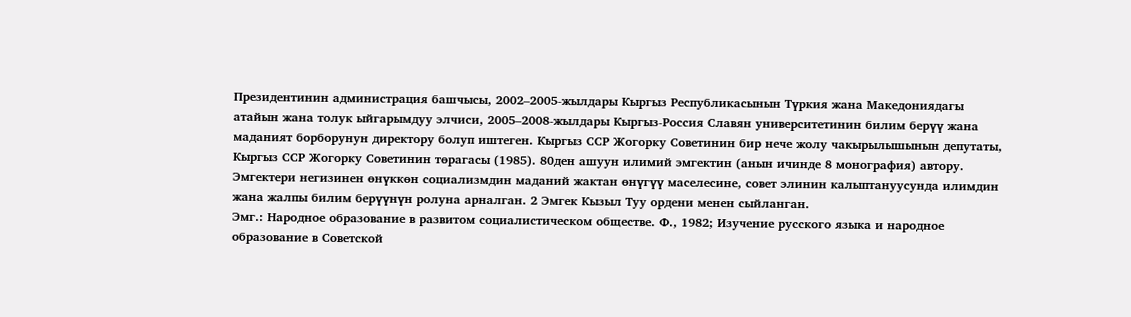Президентинин администрация башчысы, 2002–2005-жылдары Кыргыз Республикасынын Түркия жана Македониядагы атайын жана толук ыйгарымдуу элчиси, 2005–2008-жылдары Кыргыз-Россия Славян университетинин билим берүү жана маданият борборунун директору болуп иштеген. Кыргыз ССР Жогорку Советинин бир нече жолу чакырылышынын депутаты, Кыргыз ССР Жогорку Советинин төрагасы (1985). 80ден ашуун илимий эмгектин (анын ичинде 8 монография) автору. Эмгектери негизинен өнүккөн социализмдин маданий жактан өнүгүү маселесине, совет элинин калыптануусунда илимдин жана жалпы билим берүүнүн ролуна арналган. 2 Эмгек Кызыл Туу ордени менен сыйланган.
Эмг.: Народное образование в развитом социалистическом обществе. Ф., 1982; Изучение русского языка и народное образование в Советской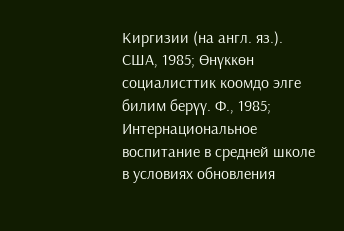Киргизии (на англ. яз.). США, 1985; Өнүккөн социалисттик коомдо элге билим берүү. Ф., 1985; Интернациональное воспитание в средней школе в условиях обновления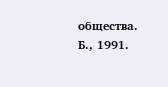общества. Б., 1991.